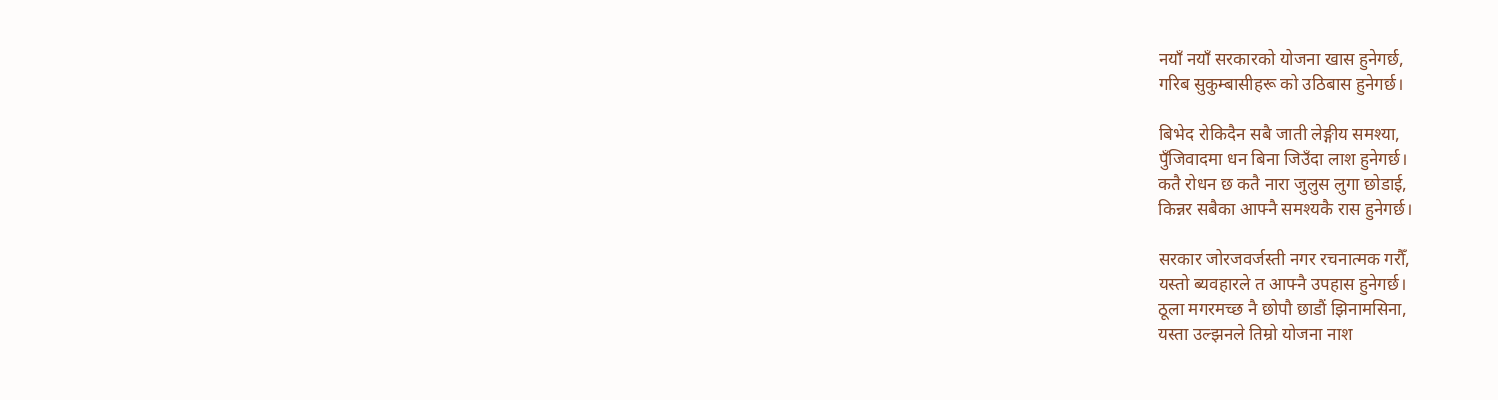नयाँ नयाँ सरकारको योजना खास हुनेगर्छ,
गरिब सुकुम्बासीहरू को उठिबास हुनेगर्छ।

बिभेद रोकिदैन सबै जाती लेङ्गीय समश्या,
पुँजिवादमा धन बिना जिउँदा लाश हुनेगर्छ।
कतै रोधन छ कतै नारा जुलुस लुगा छोडाई,
किन्नर सबैका आफ्नै समश्यकै रास हुनेगर्छ।

सरकार जोरजवर्जस्ती नगर रचनात्मक गरौँ,
यस्तो ब्यवहारले त आफ्नै उपहास हुनेगर्छ।
ठूला मगरमच्छ नै छोपौ छाडौं झिनामसिना,
यस्ता उल्झनले तिम्रो योजना नाश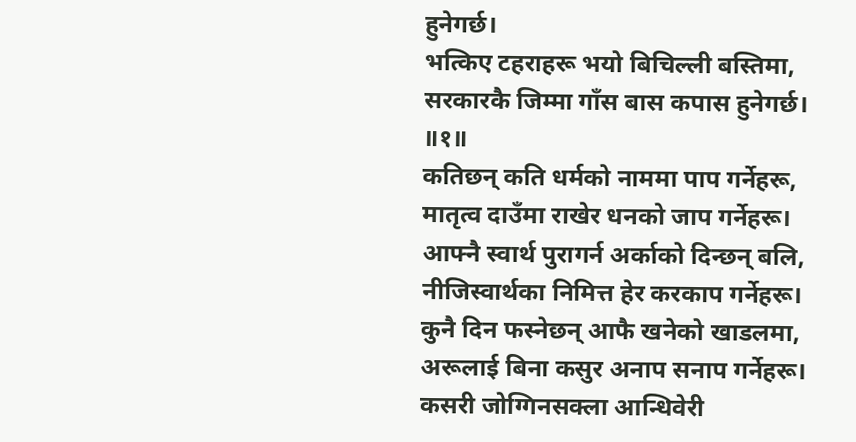हुनेगर्छ।
भत्किए टहराहरू भयो बिचिल्ली बस्तिमा,
सरकारकै जिम्मा गाँस बास कपास हुनेगर्छ।
॥१॥
कतिछन् कति धर्मको नाममा पाप गर्नेहरू,
मातृत्व दाउँमा राखेर धनको जाप गर्नेहरू।
आफ्नै स्वार्थ पुरागर्न अर्काको दिन्छन् बलि,
नीजिस्वार्थका निमित्त हेर करकाप गर्नेहरू।
कुनै दिन फस्नेछन् आफै खनेको खाडलमा,
अरूलाई बिना कसुर अनाप सनाप गर्नेहरू।
कसरी जोग्गिनसक्ला आन्धिवेरी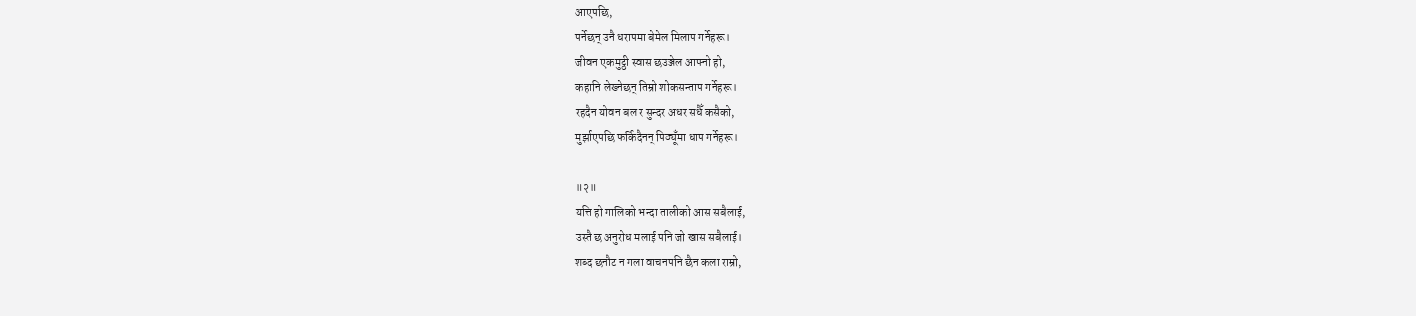आएपछि,
पर्नेछन् उनै धरापमा बेमेल मिलाप गर्नेहरू।
जीवन एकमुट्ठी स्वास छउञ्जेल आफ्नो हो,
कहानि लेख्नेछन् तिम्रो शोकसन्ताप गर्नेहरू।
रहदैन योवन बल र सुन्दर अधर सधैँ कसैको,
मुर्झाएपछि फर्किदैनन् पिठ्यूँमा धाप गर्नेहरू।

॥२॥
यत्ति हो गालिको भन्दा तालीको आस सबैलाई,
उस्तै छ अनुरोध मलाई पनि जो खास सबैलाई।
शब्द छनौट न गला वाचनपनि छैन कला राम्रो,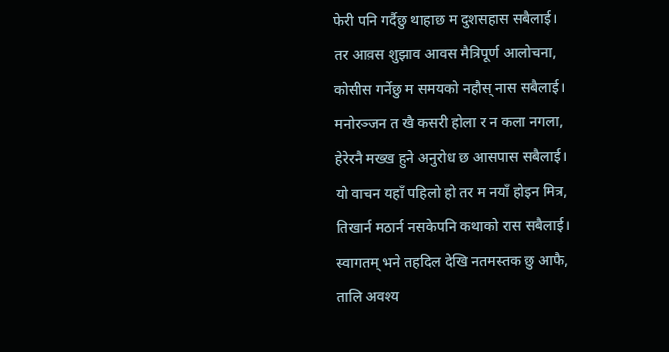फेरी पनि गर्दैछु थाहाछ म दुशसहास सबैलाई।
तर आव़स शुझाव आवस मैत्रिपूर्ण आलोचना,
कोसीस गर्नेछु म समयको नहौस् नास सबैलाई।
मनोरञ्जन त खै कसरी होला र न कला नगला,
हेरेरनै मख्ख हुने अनुरोध छ आसपास सबैलाई।
यो वाचन यहाँ पहिलो हो तर म नयाँ होइन मित्र,
तिखार्न मठार्न नसकेपनि कथाको रास सबैलाई।
स्वागतम् भने तहदिल देखि नतमस्तक छु आफै,
तालि अवश्य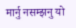मार्नु नसम्झनु यो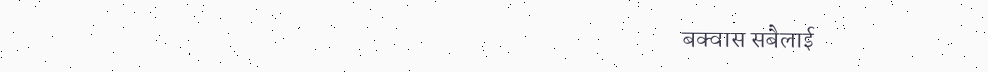बक्वास सबैलाई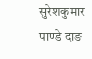सुरेशकुमार पाण्डे दाङ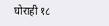घोराही १८